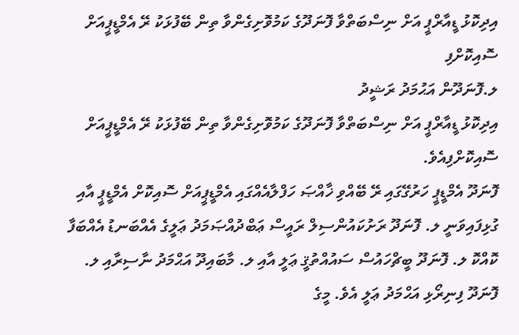އިދިކޮޅު ޑީއާރްޕީ އަށް ނިސްބަތްވާ ފޮނަދޫގެ ކަމުވޮށިގެންވާ ތިން ބޭފުޅަކު ރޭ އެމްޑީޕީއަށް ސޮއިކޮށްފި
ލ.ފޮނަދޫން އަޙުމަދު ރަޝީދު
އިދިކޮޅު ޑީއާރްޕީ އަށް ނިސްބަތްވާ ފޮނަދޫގެ ކަމުވޮށިގެންވާ ތިން ބޭފުޅަކު ރޭ އެމްޑީޕީއަށް ސޮއިކޮށްފިއެވެ.
ފޮނަދޫ އެމްޑީޕީ ހަރުގޭގައި ރޭ ބޭއްވި ޚާއްޞަ ހަފްލާއެއްގައި އެމްޑީޕީއަށް ސޮއިކޮށް އެމްޑީޕީ އާއި ގުޅިފައިވަނީ ލ. ފޮނަދޫ ރަށުކައުންސިލް ރައީސް ޢަބްދުއްޞަމަދު ޢަލީގެ އެއްބަނޑު އެއްބަފާ ކޮއްކޮ ލ. ފޮނަދޫ ބީޗްހައުސް ސައުއްތުޤީ ޢަލީ އާއި ލ. މާބައިދޫ އަޙްމަދު ނާސިރާއި ލ. ފޮނަދޫ ފިނިރޯޅި އަޙްމަދު ޢަލީ އެވެ. މީގެ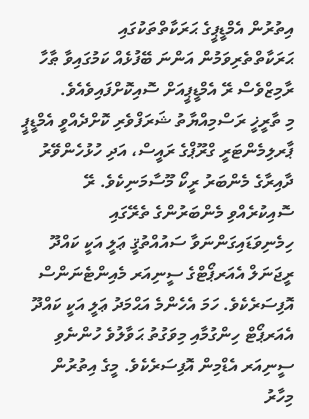އިތުރުން އެމްޑީޕީގެ ޙަރަކާތްތަކުގައި ޙަރަކާތްތެރިވަމުން އަންނަ ބޭފުޅެއް ކަމުގައިވާ ޠާހާ ރާމިޒްވެސް ރޭ އެމްޑީޕީއަށް ސޮއިކޮށްފައިވެއެވެ.
މި ތާރީޚީ ރަސްމިއްޔާތު ޝަރަފްވެރި ކޮށްދެއްވީ އެމްޑީޕީ ޕާރލިމެންޓަރީ ގްރޫޕްގެ ރައީސް، އަދި ހުޅުހެންވޭރު ދާއިރާގެ މެންބަރު ރީކޯ މޫސާމަނިކެވެ. ރޭ ސޮއިކުރެއްވި މެންބަރުންގެ ތެރޭގައި ހިމެނިވަޑައިގަންނަވާ ސައުއްތުޤީ ޢަލީ އަކީ ކައްދޫ ރީޖަނަލް އެއަރޕޯޓްގެ ސީނިއަރ މެއިންޓެނަންސް އޮފިސަރެކެވެ. ހަމަ އެހެންމެ އަޙްމަދު ޢަލީ އަކީ ކައްދޫ އެއަރޕޯޓް ހިންގުމާއި މިވަގުތު ޙަވާލުވެ ހުންނެވި ސީނިއަރ އެޑްމިން އޮފިސަރެކެވެ. މީގެ އިތުރުން މިހާރު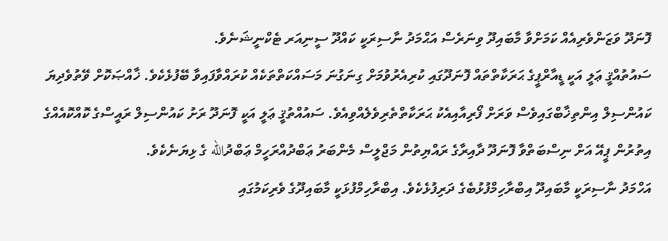ފޮނަދޫ ވަޒަންވެރިއެއް ކަމަށްވާ މާބައިދޫ ވިނަރެސް އަޙްމަދު ނާސިރަކީ ކައްދޫ ސީނިއަރ ޓެކްނީޝަނެވެ.
ސައުތުއްޤީ ޢަލީ އަކީ ޑީއާރްޕީގެ ޙަރަކާތްތައް ފޮނަދޫގައި ކުރިއެރުވުމަށް ގިނަގުނަ މަސައްކަތްތަކެއް ކުރައްވާފައިވާ ބޭފުޅެކެވެ. ޚާއްޞަކޮށް ވޭތުވެދިޔަ ކައުންސިލް އިންތިޚާބްގައިވެސް ވަރަށް ފޯރިއާއިއެކު ޙަރަކާތްތެރިވެލެއްވިއެވެ. ސައުއްތުޤީ ޢަލީ އަކީ ފޮނަދޫ ރަށު ކައުންސިލް ރައީސްގެ ކޮއްކޮއެއްގެ އިތުރުން ޕީއޭ އަށް ނިސްބަތްވާ ފޮނަދޫ ދާއިރާގެ ރައްޔިތުން މަޖްލީސް މެންބަރު ޢަބްދުއްރަހީމް ޢަބްދުالله ގެ ޅިޔަނެކެވެ.
އަހްމަދު ނާސިރަކީ މާބައިދޫ އިބްރާހިމްފުޅުބެގެ ދަރިފުޅެކެވެ. އިބްރާހިމްފުޅަކީ މާބައިދޫގެ ވެރިކަމުގައި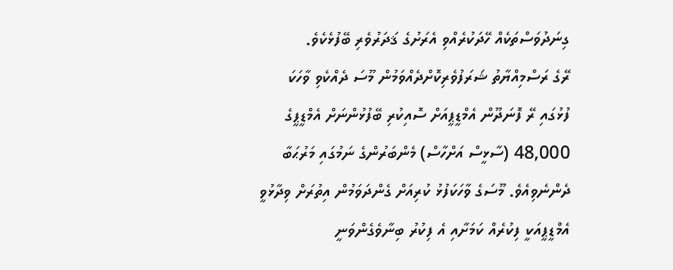ގިނަދުވަސްތަކެއް ހޭދަކުރެއްވި އެރަށުގެ ޤަދަރުވެރި ބޭފުޅެކެވެ.
ރޭގެ ރަސްމިއްޔާތު ޝަރަފުވެރިކޮށްދެއްވަމުން މޫސަ ދެއްކެވި ވާހަކަ ފުޅުގައި ރޭ ފޮނަދޫން އެމްޑީޕީއަށް ސޮއިކުރި ބޭފުޅުންނަށް އެމްޑީޕީގެ 48,000 (ސާޅީސް އަށްހާސް) މެންބަރުންގެ ނަމުގައި މަރުޙަބާ ދެންނެވިއެވެ. މޫސަގެ ވާހަކަފުޅު ކުރިއަށް ގެންދަވަމުން އިތުރަށް ވިދާޅުވީ އެމްޑީޕީއަކީ ފިކުރެއް ކަމަށާއި އެ ފިކުރު ބިނާވެގެންވަނީ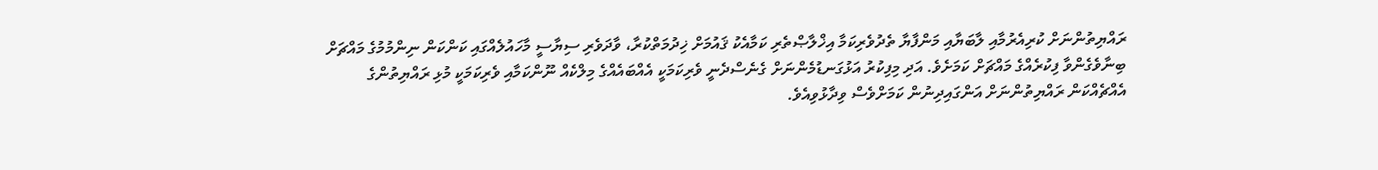ރައްޔިތުންނަށް ކުރިއެރުމާއި ލާބަޔާއި މަންފާޔާ ތެދުވެރިކަމާ އިޚްލާޞްތެރި ކަމާއެކު ޤައުމަށް ޚިދުމަތްކުރާ، ވާދަވެރި ސިޔާސީ މާހައުލެއްގައި ކަންކަން ނިންމުމުގެ މައްޗަށް ބިނާވެގެންވާ ފިކުރެއްގެ މައްޗަށް ކަމަށެވެ. އަދި މިފިކުރު އަޅުގަނޑުމެންނަށް ގެނެސްދެނީ ވެރިކަމަކީ އެއްބައެއްގެ މިލްކެއް ނޫންކަމާއި ވެރިކަމަކީ މުޅި ރައްޔިތުންގެ އެއްޗެއްކަން ރައްޔިތުންނަށް އަންގައިދިނުން ކަމަށްވެސް ވިދާޅުވިއެވެ.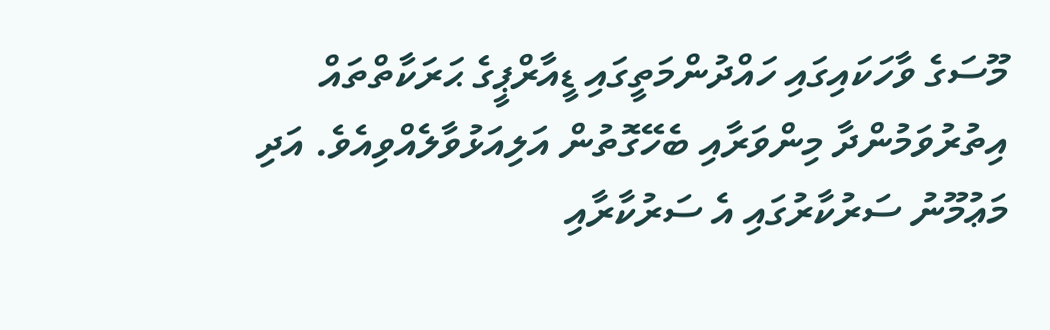މޫސަގެ ވާހަކައިގައި ހައްދުންމަތީގައި ޑީއާރްޕީގެ ޙަރަކާތްތައް އިތުރުވަމުންދާ މިންވަރާއި ބެހޭގޮތުން އަލިއަޅުވާލެއްވިއެވެ. އަދި މަޢުމޫނު ސަރުކާރުގައި އެ ސަރުކާރާއި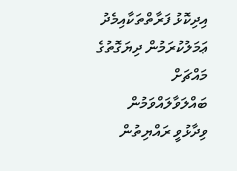އިދިކޮޅު ފަރާތްތަކާއިމެދު ޢަމަލުކުރަމުން ދިޔަގޮތުގެ މައްޗަށް ބައްލަވާލައްވަމުން ވިދާޅުވީ ރައްޔިތުން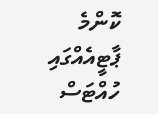ކޮންމެ ޕާޓީއެއްގައި ހުއްޓަސް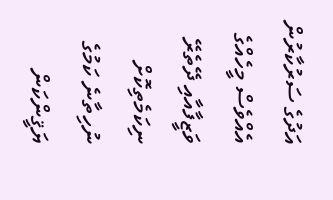އަދުގެ ސަރުކާރުން އެއްވެސް މީހެއްގެ ވަޒީފާއާއި ދޭތެރޭ ނިކަމެތިކޮށް ނުހިތާނެ ކަމުގެ ޔަޤީންކަން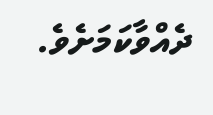ދެއްވާކަމަށެވެ.